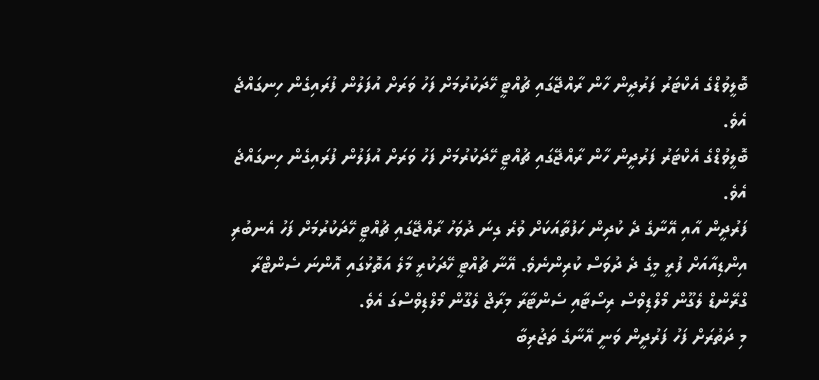ބޮލީވުޑްގެ އެކްޓަރު ފަރުދީން ހާން ރާއްޖޭގައި ޗުއްޓީ ހޭދަކުރުމަށް ފަހު ވަރަށް އުފަލުން ފުރައިގެން ހިނގައްޖެ އެވެ.
ބޮލީވުޑްގެ އެކްޓަރު ފަރުދީން ހާން ރާއްޖޭގައި ޗުއްޓީ ހޭދަކުރުމަށް ފަހު ވަރަށް އުފަލުން ފުރައިގެން ހިނގައްޖެ އެވެ.
ފަރުދީން އާއި އޭނާގެ ދެ ކުދިން ހަފުތާއަކަށް ވުރެ ގިނަ ދުވަހު ރާއްޖޭގައި ޗުއްޓީ ހޭދަކުރުމަށް ފަހު އެނބުރި އިންޑިއާއަށް ފުރީ މީގެ ދެ ދުވަސް ކުރިންނެވެ. އޭނާ ޗުއްޓީ ހޭދަކުރީ މާލެ އަތޮޅުގައި އޮންނަ ސެންޓްރާ ގްރޭންޑް ލެގޫން މޯލްޑިވްސް ރިސޯޓާއި ސެންޓާރާ މިރާޖް ލެގޫން މޯލްޑިވްސްގަ އެވެ.
މި ދަތުރަށް ފަހު ފަރުދީން ވަނީ އޭނާގެ ތަޖުރިބާ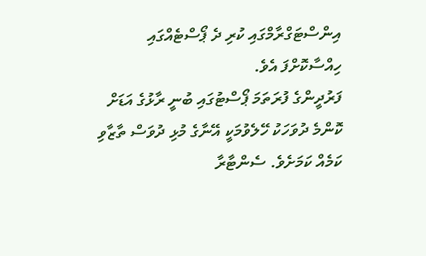އިންސްޓަގްރާމްގައި ކުރި ދެ ޕޯސްޓެއްގައި ހިއްސާކޮށްފަ އެވެ.
ފަރުދީންގެ ފުރަތަމަ ޕޯސްޓުގައި ބުނީ ރާޅުގެ އަޑަށް ކޮންމެ ދުވަހަކު ހޭލެވުމަކީ އޭނާގެ މުޅި ދުވަސް ތާޒާވި ކަމެއް ކަމަށެވެ. ސެންޓާރާ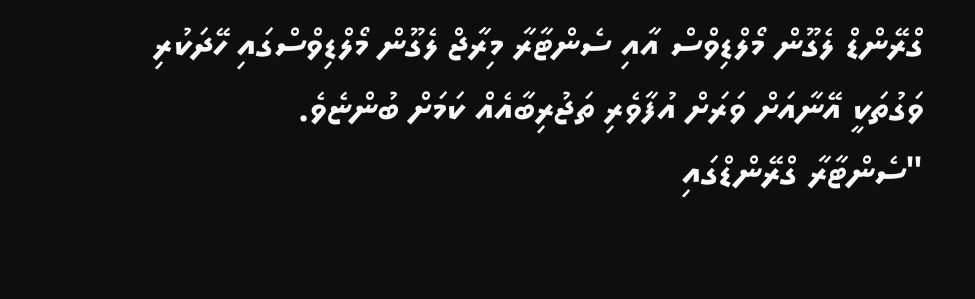ގްރޭންޑް ލެގޫން މޯލްޑިވްސް އާއި ސެންޓާރާ މިރާޖް ލެގޫން މޯލްޑިވްސްގައި ހޭދަކުރި ވަގުތަކީ އޭނާއަށް ވަރަށް އުފާވެރި ތަޖުރިބާއެއް ކަމަށް ބުންޏެވެ.
"ސެންޓާރާ ގްރޭންޑްގައި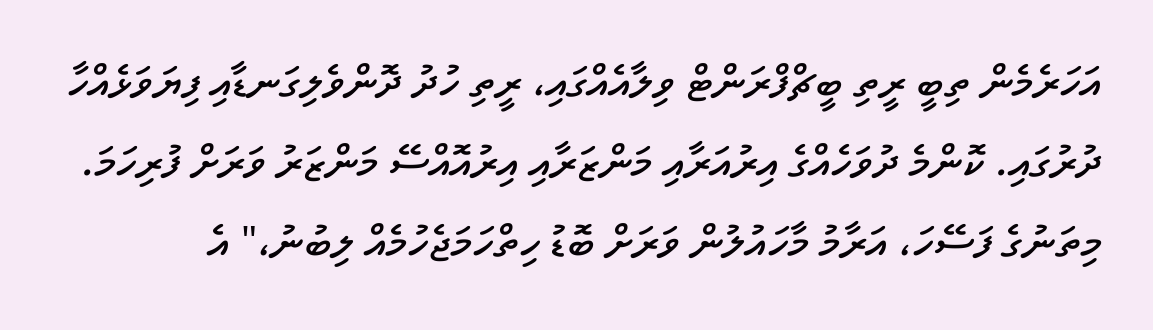އަހަރެމެން ތިބީ ރީތި ބީޗްފްރަންޓް ވިލާއެއްގައި، ރީތި ހުދު ދޮންވެލިގަނޑާއި ފިޔަވަޅެއްހާ ދުރުގައި. ކޮންމެ ދުވަހެއްގެ އިރުއަރާއި މަންޒަރާއި އިރުއޮއްސޭ މަންޒަރު ވަރަށް ފުރިހަމަ. މިތަނުގެ ފަސޭހަ، އަރާމު މާހައުލުން ވަރަށް ބޮޑު ހިތްހަމަޖެހުމެއް ލިބުނު،" އެ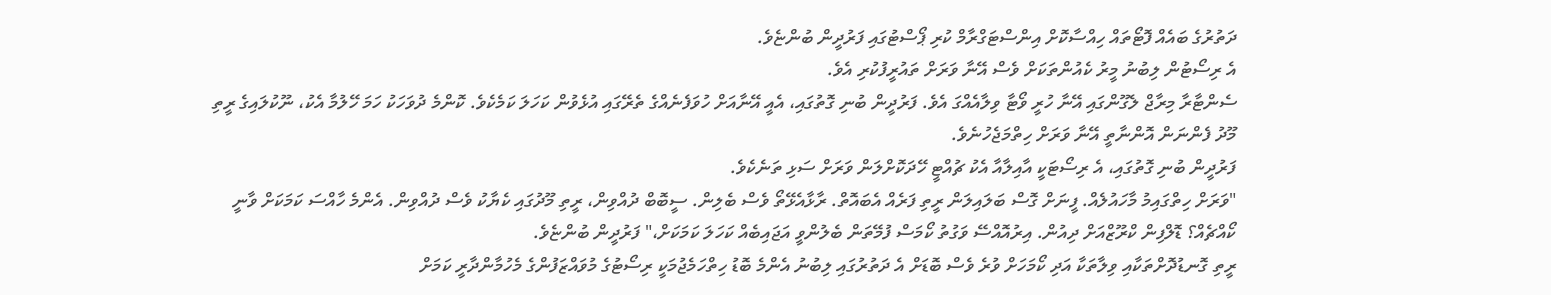ދަތުރުގެ ބައެއް ފޮޓޯތައް ހިއްސާކޮށް އިންސްޓަގްރާމް ކުރި ޕޯސްޓުގައި ފަރުދީން ބުންޏެވެ.
އެ ރިސޯޓުން ލިބުނު މީރު ކެއުންތަކަށް ވެސް އޭނާ ވަރަށް ތައުރީފުކުރި އެވެ.
ސެންޓާރާ މިރާޖް ލެގޫންގައި އޭނާ ހުރީ ވޯޓާ ވިލާއެއްގަ އެވެ. ފަރުދީން ބުނި ގޮތުގައި، އެއީ އޭނާއަށް ހުވަފެނެއްގެ ތެރޭގައި އުޅެވުން ކަހަލަ ކަމެކެވެ. ކޮންމެ ދުވަހަކު ހަމަ ހޭލުމާ އެކު، ނޫކުލައިގެ ރީތި މޫދު ފެންނަން އޮންނާތީ އޭނާ ވަރަށް ހިތްމަޖެހުނެވެ.
ފަރުދީން ބުނި ގޮތުގައި، އެ ރިސޯޓަކީ އާއިލާއާ އެކު ޗުއްޓީ ހޭދަކޮށްލަން ވަރަށް ސަޅި ތަނެކެވެ.
"ވަރަށް ހިތްގައިމު މާހައުލެއް. ފީނަށް ގޮސް ބަލައިލަން ރީތި ފަރެއް އެބައޮތް. ރާޅާއެޅޭތޯ ވެސް ބެލިން. ސީބޮބް ދުއްވިން، ރީތި މޫދުގައި ކެޔާކު ވެސް ދުއްވިން. އެންމެ ހާއްސަ ކަމަކަށް ވާނީ ކޯއްޗެއް؟ ޑޮލްފިން ކްރޫޒްއަށް ދިއުން. އިރުއޮއްސޭ ވަގުތު ކޯމަސް ފުމޭތަން ބެލުންވީ އަޖައިބެއް ކަހަލަ ކަމަކަށް،" ފަރުދީން ބުންޏެވެ.
ރީތި ގޮނޑުދޮށްތަކާއި ވިލާތަކާ އަދި ކޯމަހަށް ވުރެ ވެސް ބޮޑަށް އެ ދަތުރުގައި ލިބުނު އެންމެ ބޮޑު ހިތްހަމެޖުމަކީ ރިސޯޓުގެ މުވައްޒަފުންގެ މެހުމާންދާރީ ކަމަށް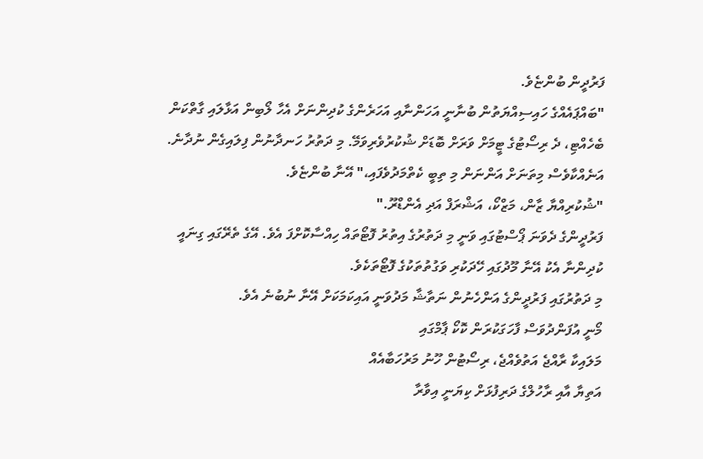ފަރުދީން ބުންޏެވެ.
"ބައްޕައެއްގެ ހައިސިއްޔަތުން ބުނާނީ އަހަންނާއި އަހަރެންގެ ކުދިންނަށް އެހާ ލޯބިން އަޅާލައި ގާތްކަން ބެހެއްޓި، ދެ ރިސޯޓުގެ ޓީމަށް ވަރަށް ބޮޑަށް ޝުކުރުވެރިވަމޭ. މި ދަތުރު ހަނދާނުން ފިލައިގެން ނުދާނެ. އަނެއްކާވެސް މިތަނަށް އަންނަން މި ތިބީ ކެތްމަދުވެފައި،" އޭނާ ބުންޏެވެ.
"ޝުކުރިއްޔާ ޒާން، މަޒްކޯ، އަޝްރަފް އަދި އެންޑްރޫ."
ފަރުދީންގެ ދެވަނަ ޕޯސްޓުގައި ވަނީ މި ދަތުރުގެ އިތުރު ފޮޓޯތައް ހިއްސާކޮށްފަ އެވެ. އޭގެ ތެރޭގައި ގިނައީ ކުދިންނާ އެކު އޭނާ މޫދުގައި ހޭދަކުރި ވަގުތުތަކުގެ ފޮޓޯތަކެވެ.
މި ދަތުރުގައި ފަރުދީންގެ އަންހެނުން ނަތާޝާ މަދުވަނީ އައިކަމަކަށް އޭނާ ނުބުނެ އެވެ.
މޯނީ އުފަންދުވަސް ފާހަގަކުރަން ކޮކޯ ޕާމްގައި
މަލައިކާ ރާއްޖެ އަތުވެއްޖެ، ރިސޯޓުން ހޫނު މަރުހަބާއެއް
އަތިޔާ އާއި ރާހުލްގެ ދަރިފުޅަށް ކިޔަނީ އިވާރާ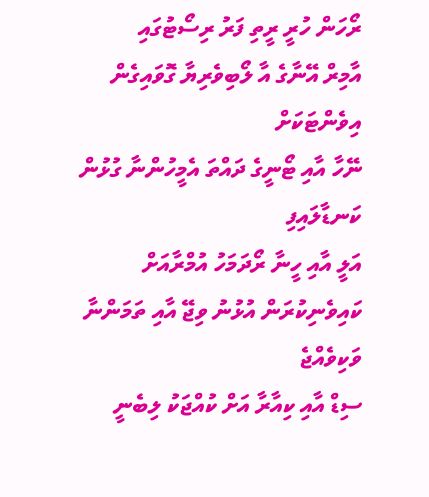ރޯހަން ހުރީ ރީތި ފަރު ރިސޯޓުގައި
އާމިރް އޭނާގެ އާ ލޯބިވެރިޔާ ގޮވައިގެން އިވެންޓަކަށް
ނޭހާ އާއި ޓޯނީގެ ދައްތަ އެމީހުންނާ ގުޅުން ކަނޑާލައިފި
އަލީ އާއި ހީނާ ރޯދަމަހު އުމްރާއަށް
ކައިވެނިކުރަން އުޅުނު ވިޖޭ އާއި ތަމަންނާ ވަކިވެއްޖެ
ސިޑް އާއި ކިއާރާ އަށް ކުއްޖަކު ލިބެނީ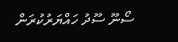ސޯނޫ ސޫދު ހައްޔަރުކުރަން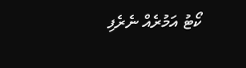ކޯޓު އަމުރެއް ނެރެފި